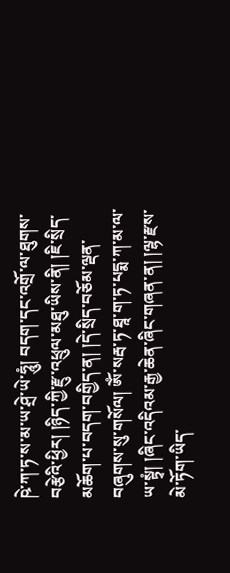ཥེ་ཀ་ཏ་ས་མ་ཡ་ཤྲེ་ཡེ་ཧཱུཾ། བདག་དང་འགྲོ་ལ་ཐུགས་བརྩེའི་ཕྱིར། །ཉིད་ཀྱི་རྫུ་འཕྲུལ་མཐུ་ཡིས་ནི། །ཇི་སྲིད་མཆོག་པ་བདག་བགྱིད་ན། །དེ་སྲིད་བཅོམ་ལྡན་བཞུགས་སུ་གསོལ། ཨོཾ་སརྦ་ཏ་ཐཱ་ག་ཏ་པདྨ་ཀ་མ་ལ་ཡ་སྟྭཾ། །ཞིང་འདིའམ་རྒྱ་ཆེན་ཞིང་གཞན་ན། །ལྷ་རྫས་མེ་ཏོག་ཡིད་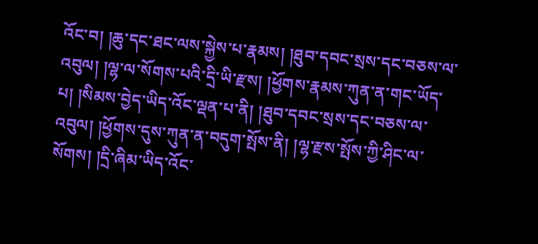འོང་བ། །ཆུ་དང་ཐང་ལས་སྐྱེས་པ་རྣམས། །ཐུབ་དབང་སྲས་དང་བཅས་ལ་འབུལ། །ལྷ་ལ་སོགས་པའི་དྲི་ཡི་རྫས། །ཕྱོགས་རྣམས་ཀུན་ན་གང་ཡོད་པ། །སིམས་བྱེད་ཡིད་འོང་ལྡན་པ་ནི། །ཐུབ་དབང་སྲས་དང་བཅས་ལ་འབུལ། །ཕྱོགས་དུས་ཀུན་ན་བདུག་སྤོས་ནི། །ལྷ་རྫས་སྤོས་ཀྱི་ཤིང་ལ་སོགས། །དྲི་ཞིམ་ཡིད་འོང་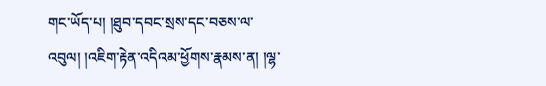གང་ཡོད་པ། །ཐུབ་དབང་སྲས་དང་བཅས་ལ་འབུལ། །འཇིག་རྟེན་འདིའམ་ཕྱོགས་རྣམས་ན། །ལྷ་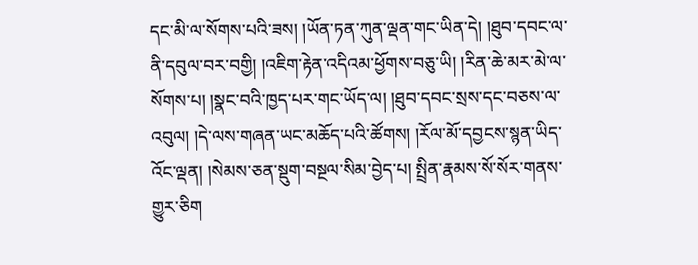དང་མི་ལ་སོགས་པའི་ཟས། །ཡོན་ཏན་ཀུན་ལྡན་གང་ཡིན་དེ། །ཐུབ་དབང་ལ་ནི་དབུལ་བར་བགྱི། །འཇིག་རྟེན་འདིའམ་ཕྱོགས་བཅུ་ཡི། །རིན་ཆེ་མར་མེ་ལ་སོགས་པ། །སྣང་བའི་ཁྱད་པར་གང་ཡོད་ལ། །ཐུབ་དབང་སྲས་དང་བཅས་ལ་འབུལ། །དེ་ལས་གཞན་ཡང་མཆོད་པའི་ཚོགས། །རོལ་མོ་དབྱངས་སྙན་ཡིད་འོང་ལྡན། །སེམས་ཅན་སྡུག་བསྔལ་སིམ་བྱེད་པ། སྤྲིན་རྣམས་སོ་སོར་གནས་གྱུར་ཅིག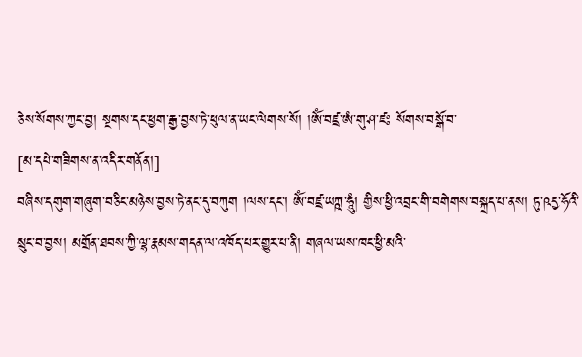ཅེས་སོགས་ཀྱང་བྱ། སྔགས་དང་ཕྱག་རྒྱ་བྱས་ཏེ་ཕུལ་ན་ཡང་ལེགས་སོ། །ཨོཾ་བཛྲ་ཨཾ་གུ་ཤ་ཛཿ སོགས་བསྒོ་བ་
[མ་དཔེ་གཟིགས་ན་འདིར་གནོན།]
བཞིས་དགུག་གཞུག་བཅིང་མཉེས་བྱས་ཏེ་ནང་དུ་བཀུག །ལས་དང་། ཨོཾ་བཛྲ་ཡཀྵ་ཧཱུཾ། གྱིས་ཕྱི་འབྲང་གི་བགེགས་བསྐྲད་པ་ནས། ཏུ་ཥདྱ་ཧོའི་སྲུང་བ་བྱས། མགྲོན་ཐབས་ཀྱི་ལྷ་རྣམས་གདན་ལ་འཁོད་པར་གྱུར་པ་ནི། གཞལ་ཡས་ཁང་ཕྱི་མའི་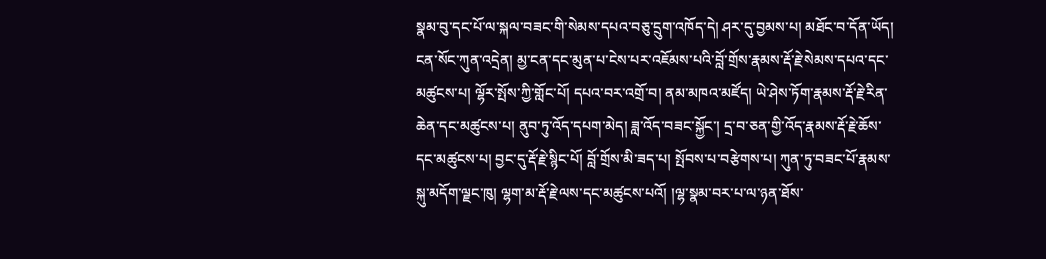སྣམ་བུ་དང་པོ་ལ་སྐལ་བཟང་གི་སེམས་དཔའ་བཅུ་དྲུག་འཁོད་དེ། ཤར་དུ་བྱམས་པ། མཐོང་བ་དོན་ཡོད། ངན་སོང་ཀུན་འདྲེན། མྱ་ངན་དང་མུན་པ་ངེས་པར་འཇོམས་པའི་བློ་གྲོས་རྣམས་རྡོ་རྗེ་སེམས་དཔའ་དང་མཚུངས་པ། ལྷོར་སྤོས་ཀྱི་གློང་པོ། དཔའ་བར་འགྲོ་བ། ནམ་མཁའ་མཛོད། ཡེ་ཤེས་ཏོག་རྣམས་རྡོ་རྗེ་རིན་ཆེན་དང་མཚུངས་པ། ནུབ་ཏུ་འོད་དཔག་མེད། ཟླ་འོད་བཟང་སྐྱོང་། དྲ་བ་ཅན་གྱི་འོད་རྣམས་རྡོ་རྗེ་ཆོས་དང་མཚུངས་པ། བྱང་དུ་རྡོ་རྗེ་སྙིང་པོ། བློ་གྲོས་མི་ཟད་པ། སྤོབས་པ་བརྩེགས་པ། ཀུན་ཏུ་བཟང་པོ་རྣམས་སྐུ་མདོག་ལྗང་ཁུ། ལྷག་མ་རྡོ་རྗེ་ལས་དང་མཚུངས་པའོ། །ལྷ་སྣམ་བར་པ་ལ་ཉན་ཐོས་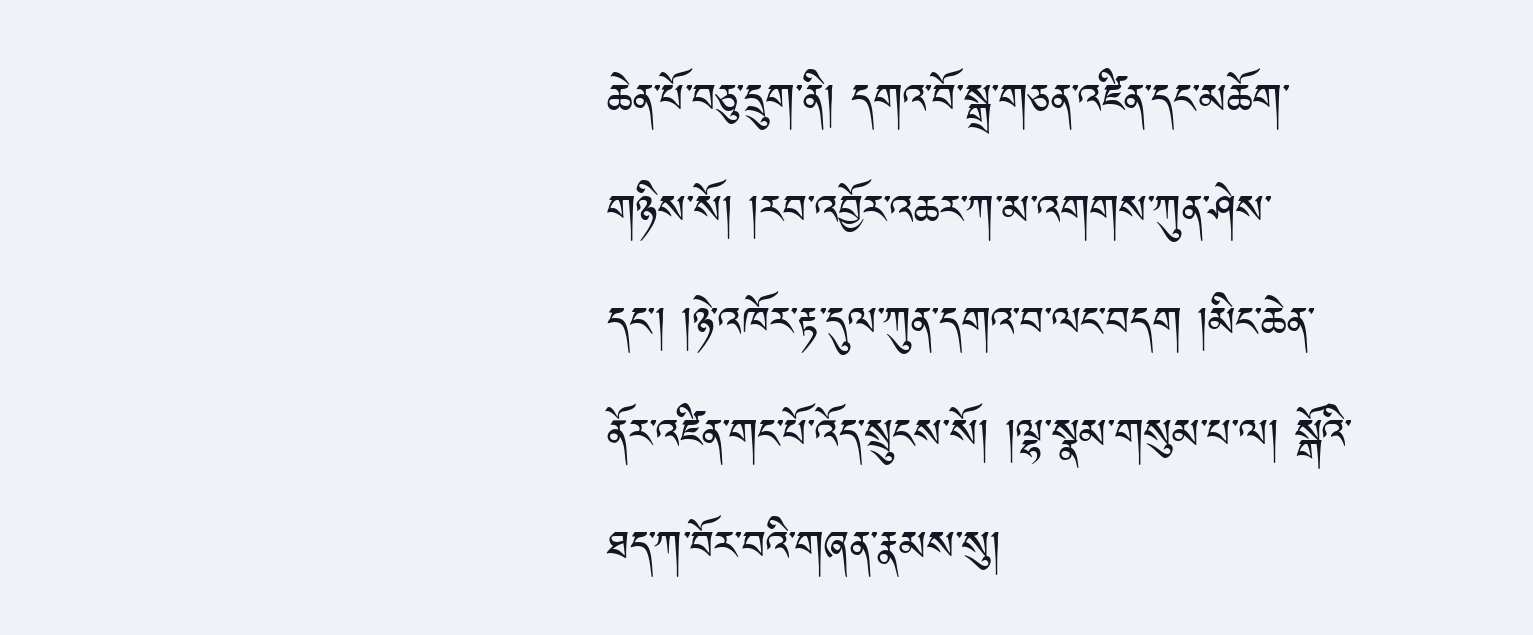ཆེན་པོ་བཅུ་དྲུག་ནི། དགའ་བོ་སྒྲ་གཅན་འཛིན་དང་མཆོག་གཉིས་སོ། །རབ་འབྱོར་འཆར་ཀ་མ་འགགས་ཀུན་ཤེས་དང་། །ཉེ་འཁོར་རྟ་དུལ་ཀུན་དགའ་བ་ལང་བདག །མིང་ཆེན་ནོར་འཛིན་གང་པོ་འོད་སྲུངས་སོ། །ལྷ་སྣམ་གསུམ་པ་ལ། སྒོའི་ཐད་ཀ་བོར་བའི་གཞན་རྣམས་སུ།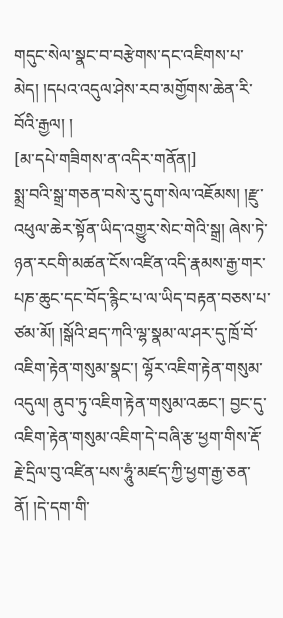གདུང་སེལ་སྣང་བ་བརྩེགས་དང་འཇིགས་པ་མེད། །དཔའ་འདུལ་ཤེས་རབ་མགྱོགས་ཆེན་རི་བོའི་རྒྱལ། །
[མ་དཔེ་གཟིགས་ན་འདིར་གནོན།]
སྨྲ་བའི་སྒྲ་གཅན་བསེ་རུ་དུག་སེལ་འཇོམས། །རྫུ་འཕུལ་ཆེར་སྟོན་ཡིད་འགྱུར་སེང་གེའི་སྒྲ། ཞེས་ཏེ་ཉན་རངགི་མཚན་ངོས་འཛིན་འདི་རྣམས་རྒྱ་གར་པཎ་ཆུང་དང་བོད་རྙིང་པ་ལ་ཡིད་བརྟན་བཅས་པ་ཙམ་མོ། །སྒོའི་ཐད་ཀའི་ལྷ་སྣམ་ལ་ཤར་དུ་ཁྲོ་བོ་འཇིག་རྟེན་གསུམ་སྣང་། ལྷོར་འཇིག་རྟེན་གསུམ་འདུལ། ནུབ་ཏུ་འཇིག་རྟེན་གསུམ་འཆང་། བྱང་དུ་འཇིག་རྟེན་གསུམ་འཇིག་དེ་བཞི་རྩ་ཕྱག་གིས་རྡོ་རྗེ་དྲིལ་བུ་འཛིན་པས་ཧཱུཾ་མཛད་ཀྱི་ཕྱག་རྒྱ་ཅན་ནོ། །དེ་དག་གི་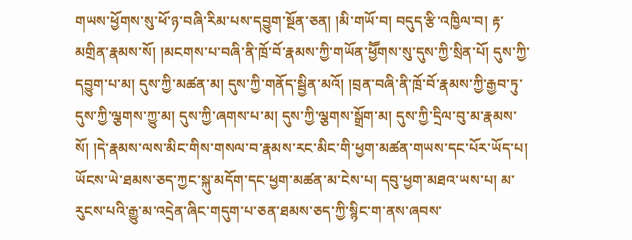གཡས་ཕྱོགས་སུ་ཕོ་ཉ་བཞི་རིམ་པས་དབྱུག་སྔོན་ཅན། །མི་གཡོ་བ། བདུད་རྩི་འཁྱིལ་བ། རྟ་མགྲིན་རྣམས་སོ། །མངགས་པ་བཞི་ནི་ཁྲོ་བོ་རྣམས་ཀྱི་གཡོན་ཕྱཽགས་སུ་དུས་ཀྱི་སྲིན་པོ། དུས་ཀྱི་དབྱུག་པ་མ། དུས་ཀྱི་མཚན་མ། དུས་ཀྱི་གནོད་སྦྱིན་མའོ། །བྲན་བཞི་ནི་ཁྲོ་བོ་རྣམས་ཀྱི་རྒྱབ་ཏུ་དུས་ཀྱི་ལྕགས་ཀྱུ་མ། དུས་ཀྱི་ཞགས་པ་མ། དུས་ཀྱི་ལྕགས་སྒྲོག་མ། དུས་ཀྱི་དྲིལ་བུ་མ་རྣམས་སོ། །དེ་རྣམས་ལས་མིང་གིས་གསལ་བ་རྣམས་རང་མིང་གི་ཕྱག་མཚན་གཡས་དང་པོར་ཡོད་པ། ཡོངས་ཡེ་ཐམས་ཅད་ཀྱང་སྐུ་མདོག་དང་ཕྱག་མཚན་མ་ངེས་པ། དབུ་ཕྱག་མཐའ་ཡས་པ། མ་རུངས་པའི་རྒྱུ་མ་འདྲེན་ཞིང་གདུག་པ་ཅན་ཐམས་ཅད་ཀྱི་སྙིང་ག་ནས་ཞབས་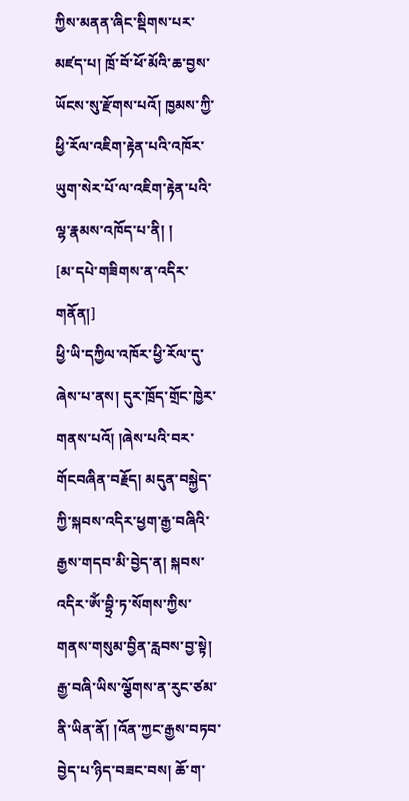ཀྱིས་མནན་ཞིང་སྡིགས་པར་མཛད་པ། ཁྲོ་བོ་ཕོ་མོའི་ཆ་བྱས་ཡོངས་སུ་རྫོགས་པའོ། ཁྱམས་ཀྱི་ཕྱི་རོལ་འཇིག་རྟེན་པའི་འཁོར་ཡུག་སེར་པོ་ལ་འཇིག་རྟེན་པའི་ལྷ་རྣམས་འཁོད་པ་ནི། །
[མ་དཔེ་གཟིགས་ན་འདིར་གནོན།]
ཕྱི་ཡི་དཀྱིལ་འཁོར་ཕྱི་རོལ་དུ་ཞེས་པ་ནས། དུར་ཁྲོད་གྲོང་ཁྱེར་གནས་པའོ། །ཞེས་པའི་བར་གོངབཞིན་བརྗོད། མདུན་བསྐྱེད་ཀྱི་སྐབས་འདིར་ཕྱག་རྒྱ་བཞིའི་རྒྱས་གདབ་མི་བྱེད་ན། སྐབས་འདིར་ཨོཾ་བྷྲི་ཏ་སོགས་ཀྱིས་གནས་གསུམ་བྱིན་རླབས་བྱ་སྟེ། རྒྱ་བཞི་ཡིས་ལྕོགས་ན་རུང་ཙམ་ནི་ཡིན་ནོ། །འོན་ཀྱང་རྒྱས་བཏབ་བྱེད་པ་ཉིད་བཟང་བས། ཆོ་ག་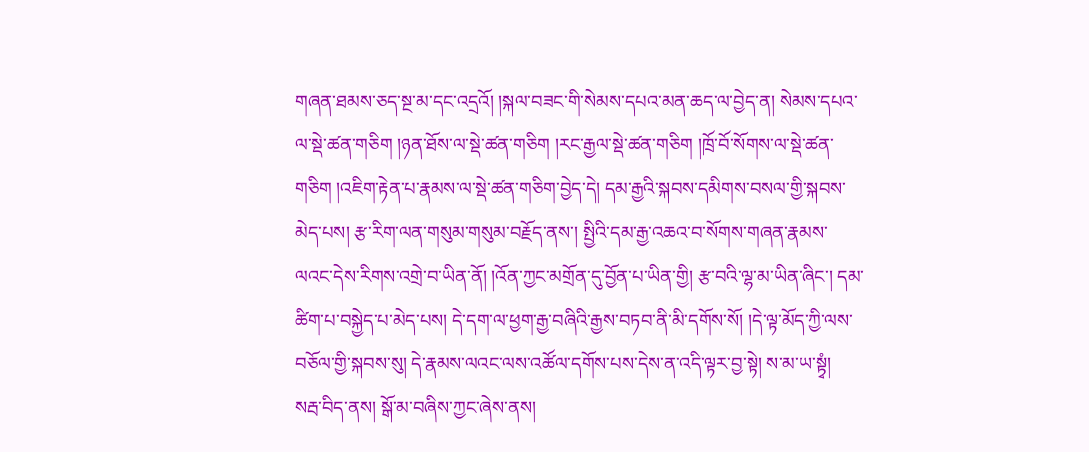གཞན་ཐམས་ཅད་སྔ་མ་དང་འདྲའོ། །སྐལ་བཟང་གི་སེམས་དཔའ་མན་ཆད་ལ་བྱེད་ན། སེམས་དཔའ་ལ་སྡེ་ཚན་གཅིག །ཉན་ཐོས་ལ་སྡེ་ཚན་གཅིག །རང་རྒྱལ་སྡེ་ཚན་གཅིག །ཁྲོ་བོ་སོགས་ལ་སྡེ་ཚན་གཅིག །འཇིག་རྟེན་པ་རྣམས་ལ་སྡེ་ཚན་གཅིག་བྱེད་དེ། དམ་རྒྱའི་སྐབས་དམིགས་བསལ་གྱི་སྐབས་མེད་པས། རྩ་རིག་ལན་གསུམ་གསུམ་བརྗོད་ནས་། སྤྱིའི་དམ་རྒྱ་འཆའ་བ་སོགས་གཞན་རྣམས་ལའང་དེས་རིགས་འགྲེ་བ་ཡིན་ནོ། །འོན་ཀྱང་མགྲོན་དུ་བྱོན་པ་ཡིན་གྱི། རྩ་བའི་ལྷ་མ་ཡིན་ཞིང་། དམ་ཚིག་པ་བསྐྱེད་པ་མེད་པས། དེ་དག་ལ་ཕྱག་རྒྱ་བཞིའི་རྒྱས་བཏབ་ནི་མི་དགོས་སོ། །དེ་ལྟ་མོད་ཀྱི་ལས་བཅོལ་གྱི་སྐབས་སུ། དེ་རྣམས་ལའང་ལས་འཚོལ་དགོས་པས་དེས་ན་འདི་ལྟར་བྱ་སྟེ། ས་མ་ཡ་སྟྭཾ། སརྦ་བིད་ནས། སྒོ་མ་བཞིས་ཀྱང་ཞེས་ནས།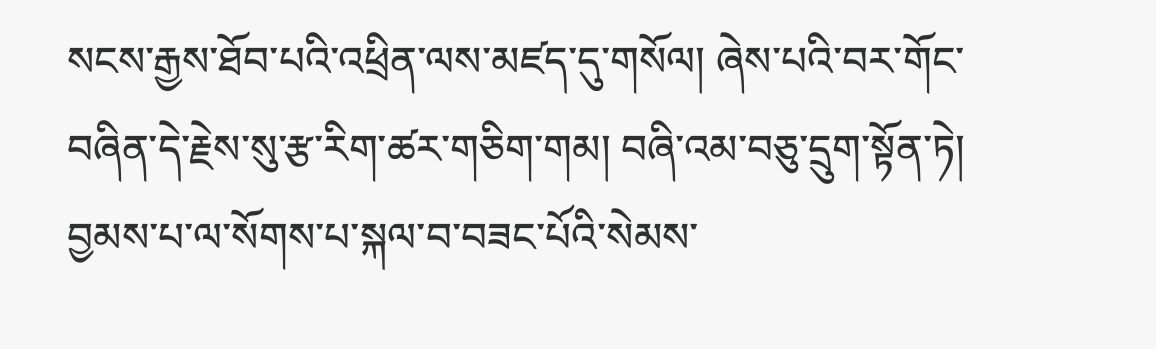སངས་རྒྱས་ཐོབ་པའི་འཕྲིན་ལས་མཛད་དུ་གསོལ། ཞེས་པའི་བར་གོང་བཞིན་དེ་རྗེས་སུ་རྩ་རིག་ཚར་གཅིག་གམ། བཞི་འམ་བཅུ་དྲུག་སྟོན་ཏེ། བྱམས་པ་ལ་སོགས་པ་སྐལ་བ་བཟང་པོའི་སེམས་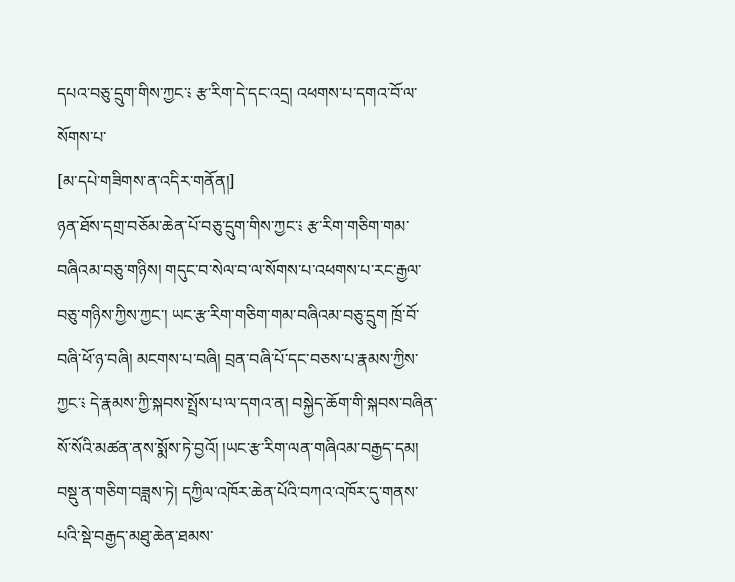དཔའ་བཅུ་དྲུག་གིས་ཀྱང་༴ རྩ་རིག་དེ་དང་འདྲ། འཕགས་པ་དགའ་བོ་ལ་སོགས་པ་
[མ་དཔེ་གཟིགས་ན་འདིར་གནོན།]
ཉན་ཐོས་དགྲ་བཅོམ་ཆེན་པོ་བཅུ་དྲུག་གིས་ཀྱང་༴ རྩ་རིག་གཅིག་གམ་བཞིའམ་བཅུ་གཉིས། གདུང་བ་སེལ་བ་ལ་སོགས་པ་འཕགས་པ་རང་རྒྱལ་བཅུ་གཉིས་ཀྱིས་ཀྱང་། ཡང་རྩ་རིག་གཅིག་གམ་བཞིའམ་བཅུ་དྲུག ཁྲོ་བོ་བཞི་ཕོ་ཉ་བཞི། མངགས་པ་བཞི། བྲན་བཞི་པོ་དང་བཅས་པ་རྣམས་ཀྱིས་ཀྱང་༴ དེ་རྣམས་ཀྱི་སྐབས་སྤྲོས་པ་ལ་དགའ་ན། བསྐྱེད་ཆོག་གི་སྐབས་བཞིན་སོ་སོའི་མཚན་ནས་སྨོས་ཏེ་བྱའོ། །ཡང་རྩ་རིག་ལན་གཞིའམ་བརྒྱད་དམ། བསྡུ་ན་གཅིག་བཟླས་ཏེ། དཀྱིལ་འཁོར་ཆེན་པོའི་བཀའ་འཁོར་དུ་གནས་པའི་སྡེ་བརྒྱད་མཐུ་ཆེན་ཐམས་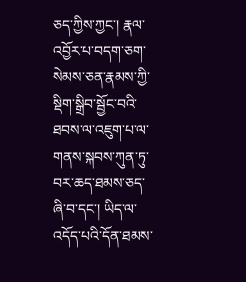ཅད་ཀྱིས་ཀྱང་། རྣལ་འབྱོར་པ་བདག་ཅག་སེམས་ཅན་རྣམས་ཀྱི་སྡིག་སྒྲིབ་སྦྱོང་བའི་ཐབས་ལ་འཇུག་པ་ལ་གནས་སྐབས་ཀུན་ཏུ་བར་ཆད་ཐམས་ཅད་ཞི་བ་དང་། ཡིད་ལ་འདོད་པའི་དོན་ཐམས་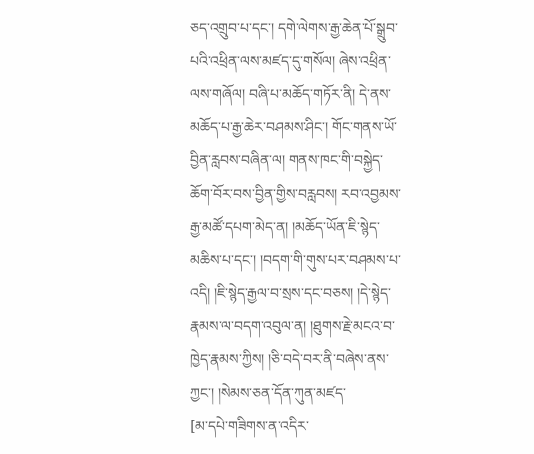ཅད་འགྲུབ་པ་དང་། དགེ་ལེགས་རྒྱ་ཆེན་པོ་སྒྲུབ་པའི་འཕྲིན་ལས་མཛད་དུ་གསོལ། ཞེས་འཕྲིན་ལས་གཞོལ། བཞི་པ་མཆོད་གཏོར་ནི། དེ་ནས་མཆོད་པ་རྒྱ་ཆེར་བཤམས་ཤིང་། གོང་གནས་ཡོ་བྱིན་རླབས་བཞིན་ལ། གནས་ཁང་གི་བསྐྱེད་ཆོག་བོར་བས་བྱིན་གྱིས་བརླབས། རབ་འབྱམས་རྒྱ་མཚོ་དཔག་མེད་ན། །མཆོད་ཡོན་ཇི་སྙེད་མཆིས་པ་དང་། །བདག་གི་གུས་པར་བཤམས་པ་འདི། །ཇི་སྙེད་རྒྱལ་བ་སྲས་དང་བཅས། །དེ་སྙེད་རྣམས་ལ་བདག་འབུལ་ན། །ཐུགས་རྗེ་མངའ་བ་ཁྱེད་རྣམས་ཀྱིས། །ཅི་བདེ་བར་ནི་བཞེས་ནས་ཀྱང་། །སེམས་ཅན་དོན་ཀུན་མཛད་
[མ་དཔེ་གཟིགས་ན་འདིར་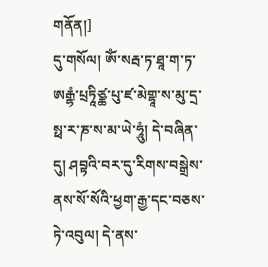གནོན།]
དུ་གསོལ། ཨོཾ་སརྦ་ཏ་ཐཱ་ག་ཏ་ཨརྒྷཾ་པྲཏཱིཙྪ་པུ་ཛ་མེགྷཱ་ས་མུ་དྲ་སྥ་ར་ཎ་ས་མ་ཡེ་ཧཱུཾ། དེ་བཞིན་དུ། ཤབྟའི་བར་དུ་རིགས་བསྒྲེས་ནས་སོ་སོའི་ཕྱག་རྒྱ་དང་བཅས་ཏེ་འབུལ། དེ་ནས་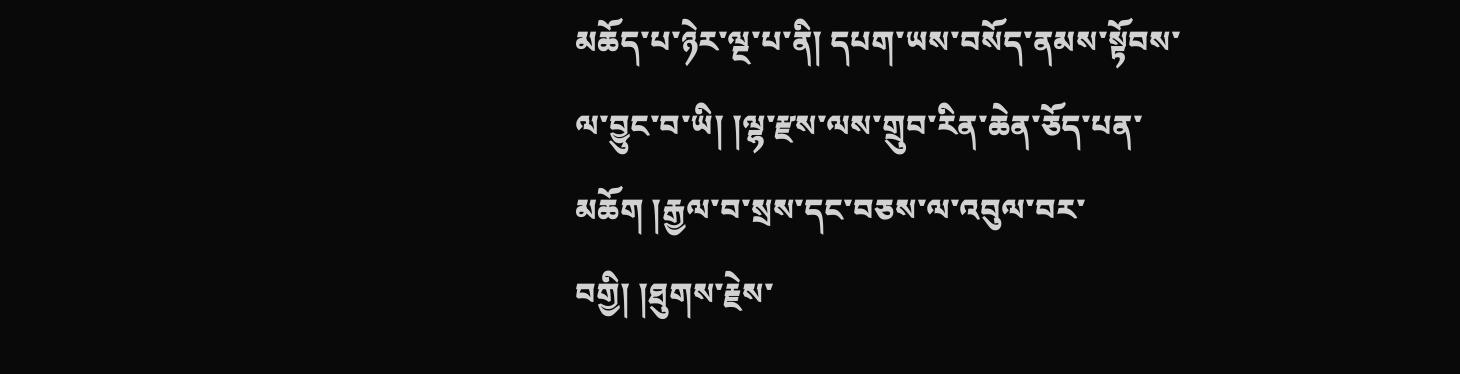མཆོད་པ་ཉེར་ལྔ་པ་ནི། དཔག་ཡས་བསོད་ནམས་སྟོབས་ལ་བྱུང་བ་ཡི། །ལྷ་རྫས་ལས་གྲུབ་རིན་ཆེན་ཅོད་པན་མཆོག །རྒྱལ་བ་སྲས་དང་བཅས་ལ་འབུལ་བར་བགྱི། །ཐུགས་རྗེས་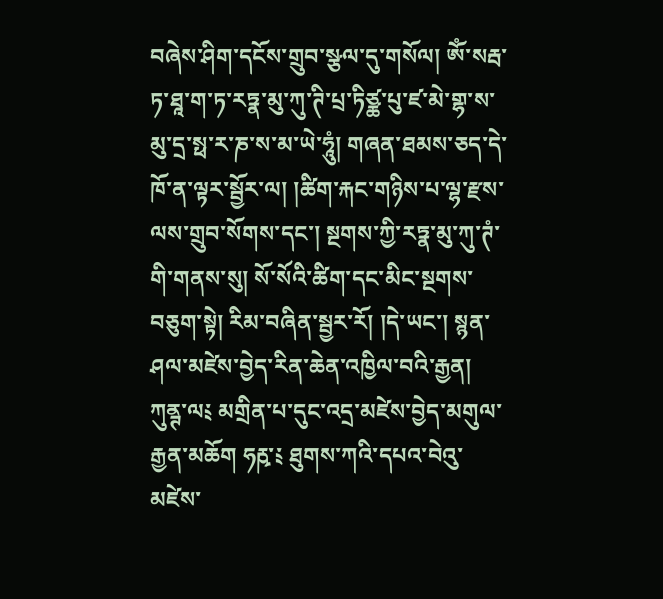བཞེས་ཤིག་དངོས་གྲུབ་སྩལ་དུ་གསོལ། ཨོཾ་སརྦ་ཏ་ཐཱ་ག་ཏ་རཏྣ་མུ་ཀུ་ཊི་པྲ་ཏིཙྪ་པུ་ཛ་མེ་གྷ་ས་མུ་དྲ་སྥ་ར་ཎ་ས་མ་ཡེ་ཧཱུཾ། གཞན་ཐམས་ཅད་དེ་ཁོ་ན་ལྟར་སྦྱོར་ལ། །ཚིག་རྐང་གཉིས་པ་ལྷ་རྫས་ལས་གྲུབ་སོགས་དང་། སྔགས་ཀྱི་རཏྣ་མུ་ཀུ་ཊཾ་གི་གནས་སུ། སོ་སོའི་ཚིག་དང་མིང་སྔགས་བཅུག་སྟེ། རིམ་བཞིན་སྦྱར་རོ། །དེ་ཡང་། སྙན་ཤལ་མཛེས་བྱེད་རིན་ཆེན་འཁྱིལ་བའི་རྒྱན། ཀུནྚ་ལ༴ མགྲིན་པ་དུང་འདྲ་མཛེས་བྱེད་མགུལ་རྒྱན་མཆོག ཧརྵ་༴ ཐུགས་ཀའི་དཔའ་བེའུ་མཛེས་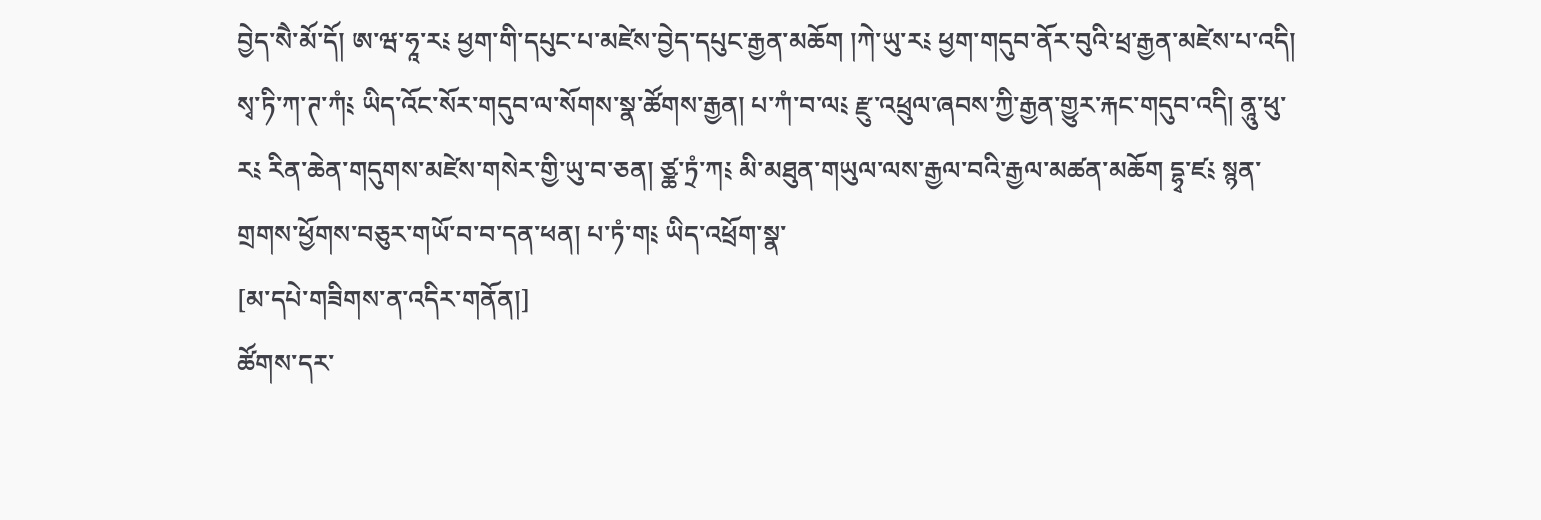བྱེད་སཻ་མོ་དོ། ཨ་ཝ་ཧཱ་ར༴ ཕྱག་གི་དཔུང་པ་མཛེས་བྱེད་དཔུང་རྒྱན་མཆོག །ཀེ་ཡུ་ར༴ ཕྱག་གདུབ་ནོར་བུའི་ཕྲ་རྒྱན་མཛེས་པ་འདི། སྭ་ཏི་ཀ་ཊ་ཀཾ༴ ཡིད་འོང་སོར་གདུབ་ལ་སོགས་སྣ་ཚོགས་རྒྱན། པ་ཀཾ་བ་ལ༴ རྫུ་འཕྲུལ་ཞབས་ཀྱི་རྒྱན་གྱུར་རྐང་གདུབ་འདི། ནཱུ་ཕུ་ར༴ རིན་ཆེན་གདུགས་མཛེས་གསེར་གྱི་ཡུ་བ་ཅན། ཙྪ་ཏྲཾ་ཀ༴ མི་མཐུན་གཡུལ་ལས་རྒྱལ་བའི་རྒྱལ་མཚན་མཆོག དྷྭ་ཛ༴ སྙན་གྲགས་ཕྱོགས་བཅུར་གཡོ་བ་བ་དན་ཕན། པ་ཏཾ་ག༴ ཡིད་འཕྲོག་སྣ་
[མ་དཔེ་གཟིགས་ན་འདིར་གནོན།]
ཚོགས་དར་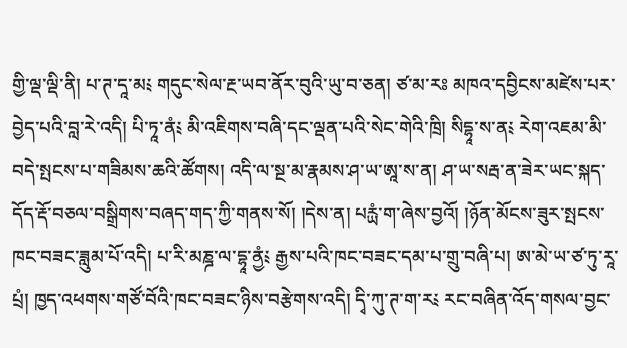གྱི་ལྡ་ལྡི་ནི། པ་ཊ་དཱ་མ༴ གདུང་སེལ་རྔ་ཡབ་ནོར་བུའི་ཡུ་བ་ཅན། ཙ་མ་རཿ མཁའ་དབྱིངས་མཛེས་པར་བྱེད་པའི་བླ་རེ་འདི། པི་ཏཱ་ནཾ༴ མི་འཇིགས་བཞི་དང་ལྡན་པའི་སེང་གེའི་ཁྲི། སིདྷཱ་ས་ན༴ རེག་འཇམ་མི་བདེ་སྤངས་པ་གཟིམས་ཆའི་ཚོགས། འདི་ལ་སྔ་མ་རྣམས་ཤ་ཡ་ཨཱ་ས་ན། ཤ་ཡ་སརྦ་ན་ཟེར་ཡང་སྐད་དོད་རྡོ་བཅལ་བསྒྲིགས་བཞད་གད་ཀྱི་གནས་སོ། །དེས་ན། པརྻཾ་ག་ཞེས་བྱའོ། །ཉོན་མོངས་ཟུར་སྤངས་ཁང་བཟང་ཟླུམ་པོ་འདི། པ་རི་མཎྜ་ལ་དྷཱ་ནྱཾ༴ རྒྱས་པའི་ཁང་བཟང་དམ་པ་གྲུ་བཞི་པ། ཨ་མེ་ཡ་ཙ་ཏུ་རཱ་པྲཾ། ཁྱད་འཕགས་གཙོ་བོའི་ཁང་བཟང་ཉིས་བརྩེགས་འདི། དྭི་ཀུ་ཊ་ག་ར༴ རང་བཞིན་འོད་གསལ་བྱང་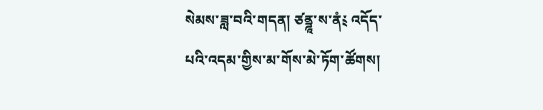སེམས་ཟླ་བའི་གདན། ཙནྜཱ་ས་ནཾ༴ འདོད་པའི་འདམ་གྱིས་མ་གོས་མེ་ཏོག་ཚོགས།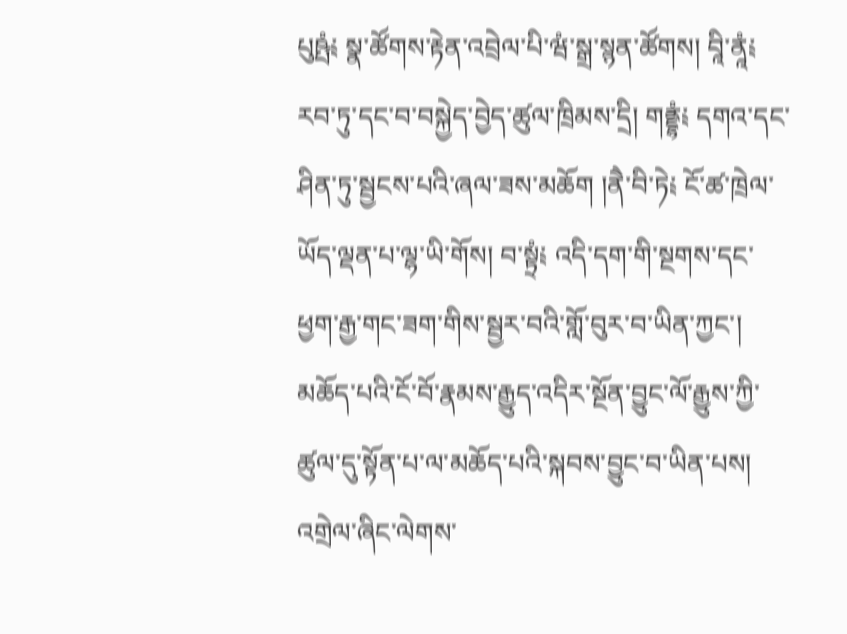པུཥྤཾ༴ སྣ་ཚོགས་རྟེན་འབྲེལ་པི་ཝཾ་སྒྲ་སྙན་ཚོགས། བཱི་ནཱཾ༴ རབ་ཏུ་དང་བ་བསྐྱེད་བྱེད་ཚུལ་ཁྲིམས་དྲི། གནྡྷཾ༴ དགའ་དང་ཤིན་ཏུ་སྦྱངས་པའི་ཞལ་ཟས་མཆོག །ནཻ་བི་ཏེ༴ ངོ་ཚ་ཁྲེལ་ཡོད་ལྡན་པ་ལྷ་ཡི་གོས། བ་སྟྲཾ༴ འདི་དག་གི་སྔགས་དང་ཕྱག་རྒྱ་གང་ཟག་གིས་སྦྱར་བའི་གློ་བུར་བ་ཡིན་ཀྱང་། མཆོད་པའི་ངོ་བོ་རྣམས་རྒྱུད་འདིར་སྔོན་བྱུང་ལོ་རྒྱུས་ཀྱི་ཚུལ་དུ་སྟོན་པ་ལ་མཆོད་པའི་སྐབས་བྱུང་བ་ཡིན་པས། འགྲེལ་ཞིང་ལེགས་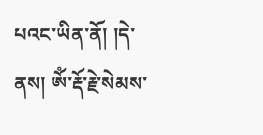པའང་ཡིན་ནོ། །དེ་ནས། ཨོཾ་རྡོ་རྗེ་སེམས་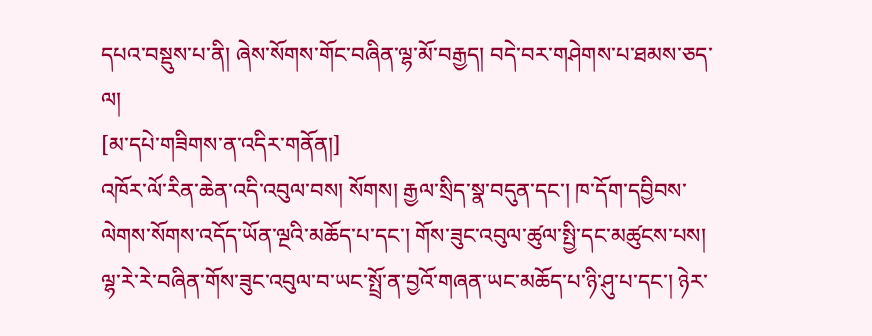དཔའ་བསྡུས་པ་ནི། ཞེས་སོགས་གོང་བཞིན་ལྷ་མོ་བརྒྱད། བདེ་བར་གཤེགས་པ་ཐམས་ཅད་ལ།
[མ་དཔེ་གཟིགས་ན་འདིར་གནོན།]
འཁོར་ལོ་རིན་ཆེན་འདི་འབུལ་བས། སོགས། རྒྱལ་སྲིད་སྣ་བདུན་དང་། ཁ་དོག་དབྱིབས་ལེགས་སོགས་འདོད་ཡོན་ལྔའི་མཆོད་པ་དང་། གོས་ཟུང་འབུལ་ཚུལ་སྤྱི་དང་མཚུངས་པས། ལྷ་རེ་རེ་བཞིན་གོས་ཟུང་འབུལ་བ་ཡང་སྤྲོ་ན་བྱའོ་གཞན་ཡང་མཆོད་པ་ཉི་ཤུ་པ་དང་། ཉེར་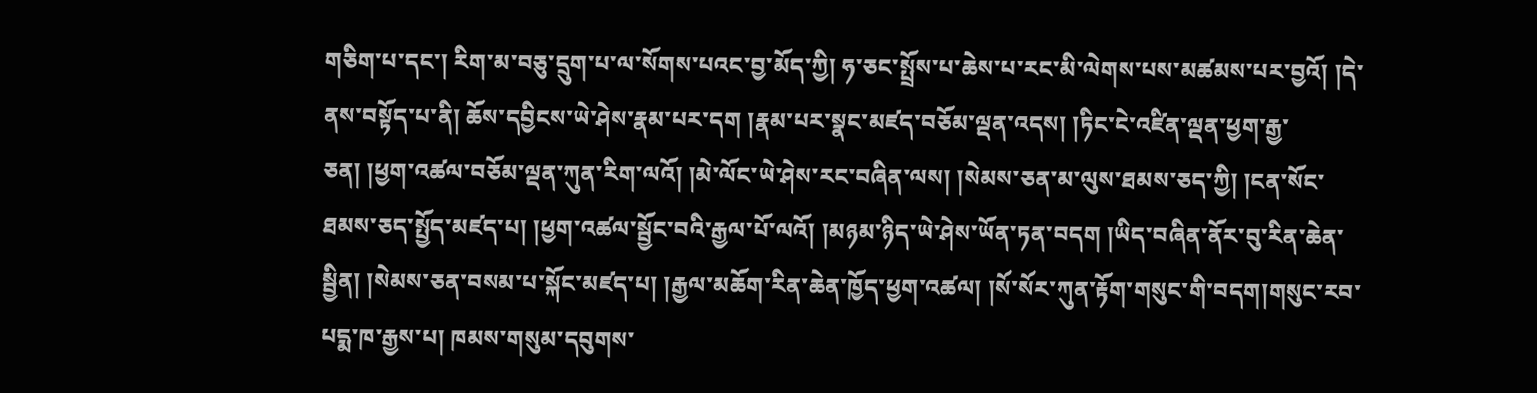གཅིག་པ་དང་། རིག་མ་བཅུ་དྲུག་པ་ལ་སོགས་པའང་བྱ་མོད་ཀྱི། ཧ་ཅང་སྤྲོས་པ་ཆེས་པ་རང་མི་ལེགས་པས་མཚམས་པར་བྱའོ། །དེ་ནས་བསྟོད་པ་ནི། ཆོས་དབྱིངས་ཡེ་ཤེས་རྣམ་པར་དག །རྣམ་པར་སྣང་མཛད་བཅོམ་ལྡན་འདས། །ཏིང་ངེ་འཛིན་ལྡན་ཕྱག་རྒྱ་ཅན། །ཕྱག་འཚལ་བཅོམ་ལྡན་ཀུན་རིག་ལའོ། །མེ་ལོང་ཡེ་ཤེས་རང་བཞིན་ལས། །སེམས་ཅན་མ་ལུས་ཐམས་ཅད་ཀྱི། །ངན་སོང་ཐམས་ཅད་སྤྱོད་མཛད་པ། །ཕྱག་འཚལ་སྦྱོང་བའི་རྒྱལ་པོ་ལའོ། །མཉམ་ཉིད་ཡེ་ཤེས་ཡོན་ཏན་བདག །ཡིད་བཞིན་ནོར་བུ་རིན་ཆེན་སྦྱིན། །སེམས་ཅན་བསམ་པ་སྐོང་མཛད་པ། །རྒྱལ་མཆོག་རིན་ཆེན་ཁྱོད་ཕྱག་འཚལ། །སོ་སོར་ཀུན་རྟོག་གསུང་གི་བདག།གསུང་རབ་པདྨ་ཁ་རྒྱས་པ། ཁམས་གསུམ་དབུགས་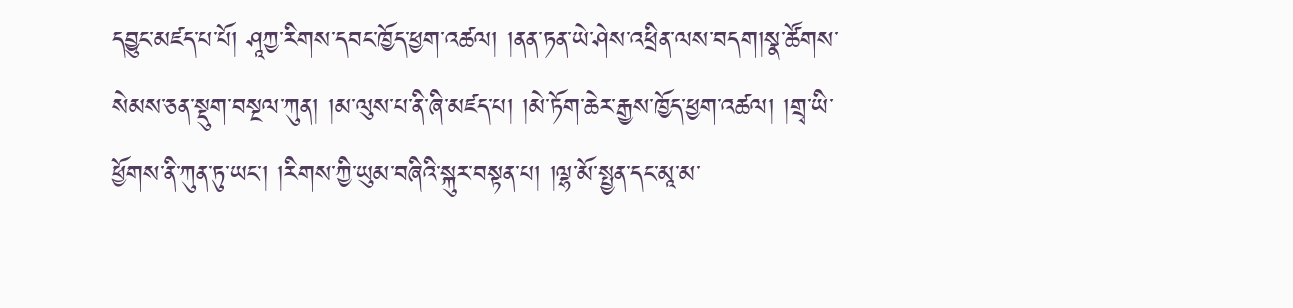དབྱུང་མཛད་པ་པོ། ཤཱཀྱ་རིགས་དབང་ཁྱོད་ཕྱག་འཚལ། །ནན་ཏན་ཡེ་ཤེས་འཕྲིན་ལས་བདག།སྣ་ཚོགས་སེམས་ཅན་སྡུག་བསྔལ་ཀུན། །མ་ལུས་པ་ནི་ཞི་མཛད་པ། །མེ་ཏོག་ཆེར་རྒྱས་ཁྱོད་ཕྱག་འཚལ། །གྲྭ་ཡི་ཕྱོགས་ནི་ཀུན་ཏུ་ཡང་། །རིགས་ཀྱི་ཡུམ་བཞིའི་སྐུར་བསྟན་པ། །ལྷ་མོ་སྤྱན་དང་མཱ་མ་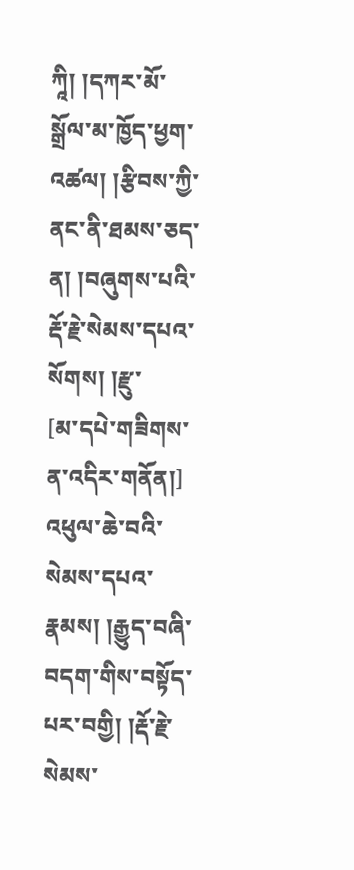ཀཱི། །དཀར་མོ་སྒྲོལ་མ་ཁྱོད་ཕྱག་འཚལ། །རྩིབས་ཀྱི་ནང་ནི་ཐམས་ཅད་ན། །བཞུགས་པའི་རྡོ་རྗེ་སེམས་དཔའ་སོགས། །རྫུ་
[མ་དཔེ་གཟིགས་ན་འདིར་གནོན།]
འཕུལ་ཆེ་བའི་སེམས་དཔའ་རྣམས། །རྒྱུད་བཞི་བདག་གིས་བསྟོད་པར་བགྱི། །རྡོ་རྗེ་སེམས་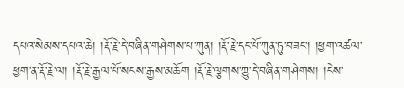དཔའ་སེམས་དཔའ་ཆེ། །རྡོ་རྗེ་དེ་བཞིན་གཤེགས་པ་ཀུན། །རྡོ་རྗེ་དང་པོ་ཀུན་ཏུ་བཟང་། །ཕྱག་འཚལ་ཕྱག་ན་རྡོ་རྗེ་ལ། །རྡོ་རྗེ་རྒྱལ་པོ་སངས་རྒྱས་མཆོག །རྡོ་རྗེ་ལྕགས་ཀྱུ་དེ་བཞིན་གཤེགས། །ངེས་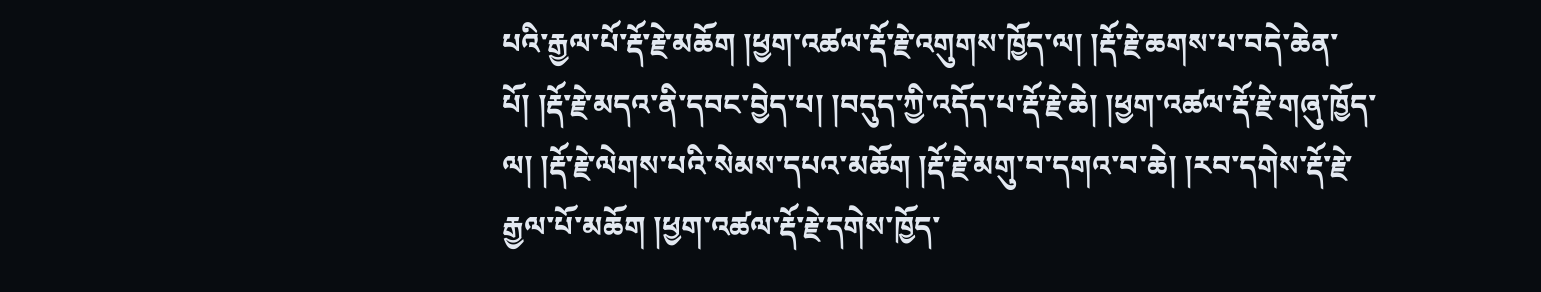པའི་རྒྱལ་པོ་རྡོ་རྗེ་མཆོག །ཕྱག་འཚལ་རྡོ་རྗེ་འགུགས་ཁྱོད་ལ། །རྡོ་རྗེ་ཆགས་པ་བདེ་ཆེན་པོ། །རྡོ་རྗེ་མདའ་ནི་དབང་བྱེད་པ། །བདུད་ཀྱི་འདོད་པ་རྡོ་རྗེ་ཆེ། །ཕྱག་འཚལ་རྡོ་རྗེ་གཞུ་ཁྱོད་ལ། །རྡོ་རྗེ་ལེགས་པའི་སེམས་དཔའ་མཆོག །རྡོ་རྗེ་མགུ་བ་དགའ་བ་ཆེ། །རབ་དགེས་རྡོ་རྗེ་རྒྱལ་པོ་མཆོག །ཕྱག་འཚལ་རྡོ་རྗེ་དགེས་ཁྱོད་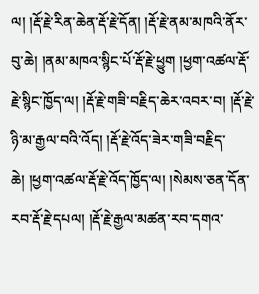ལ། །རྡོ་རྗེ་རིན་ཆེན་རྡོ་རྗེ་དོན། །རྡོ་རྗེ་ནམ་མཁའི་ནོར་བུ་ཆེ། །ནམ་མཁའ་སྙིང་པོ་རྡོ་རྗེ་ཕྱུག །ཕྱག་འཚལ་རྡོ་རྗེ་སྙིང་ཁྱོད་ལ། །རྡོ་རྗེ་གཟི་བརྗིད་ཆེར་འབར་བ། །རྡོ་རྗེ་ཉི་མ་རྒྱལ་བའི་འོད། །རྡོ་རྗེ་འོད་ཟེར་གཟི་བརྗིད་ཆེ། །ཕྱག་འཚལ་རྡོ་རྗེ་འོད་ཁྱོད་ལ། །སེམས་ཅན་དོན་རབ་རྡོ་རྗེ་དཔལ། །རྡོ་རྗེ་རྒྱལ་མཚན་རབ་དགའ་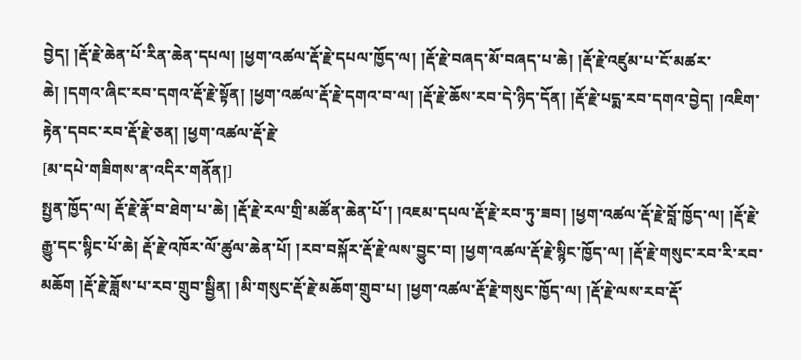བྱེད། །རྡོ་རྗེ་ཆེན་པོ་རིན་ཆེན་དཔལ། །ཕྱག་འཚལ་རྡོ་རྗེ་དཔལ་ཁྱོད་ལ། །རྡོ་རྗེ་བཞད་མོ་བཞད་པ་ཆེ། །རྡོ་རྗེ་འཛུམ་པ་ངོ་མཚར་ཆེ། །དགའ་ཞིང་རབ་དགའ་རྡོ་རྗེ་སྟོན། །ཕྱག་འཚལ་རྡོ་རྗེ་དགའ་བ་ལ། །རྡོ་རྗེ་ཆོས་རབ་དེ་ཉིད་དོན། །རྡོ་རྗེ་པདྨ་རབ་དགའ་བྱེད། །འཇིག་རྟེན་དབང་རབ་རྡོ་རྗེ་ཅན། །ཕྱག་འཚལ་རྡོ་རྗེ་
[མ་དཔེ་གཟིགས་ན་འདིར་གནོན།]
སྤྱན་ཁྱོད་ལ། རྡོ་རྗེ་རྣོ་བ་ཐེག་པ་ཆེ། །རྡོ་རྗེ་རལ་གྲི་མཚོན་ཆེན་པོ་། །འཇམ་དཔལ་རྡོ་རྗེ་རབ་ཏུ་ཟབ། །ཕྱག་འཚལ་རྡོ་རྗེ་བློ་ཁྱོད་ལ། །རྡོ་རྗེ་རྒྱུ་དང་སྙིང་པོ་ཆེ། རྡོ་རྗེ་འཁོར་ལོ་ཚུལ་ཆེན་པོ། །རབ་བསྐོར་རྡོ་རྗེ་ལས་བྱུང་བ། །ཕྱག་འཚལ་རྡོ་རྗེ་སྙིང་ཁྱོད་ལ། །རྡོ་རྗེ་གསུང་རབ་རི་རབ་མཆོག །རྡོ་རྗེ་ཟློས་པ་རབ་གྲུབ་སྦྱིན། །མི་གསུང་རྡོ་རྗེ་མཆོག་གྲུབ་པ། །ཕྱག་འཚལ་རྡོ་རྗེ་གསུང་ཁྱོད་ལ། །རྡོ་རྗེ་ལས་རབ་རྡོ་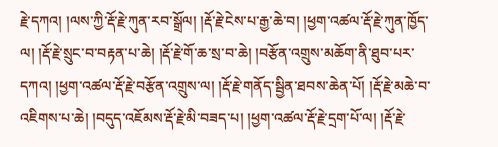རྗེ་དཀའ། །ལས་ཀྱི་རྡོ་རྗེ་ཀུན་རབ་སྒྲོལ། །རྡོ་རྗེ་ངེས་པ་རྒྱ་ཆེ་བ། །ཕྱག་འཚལ་རྡོ་རྗེ་ཀུན་ཁྱོད་ལ། །རྡོ་རྗེ་སྲུང་བ་བརྟན་པ་ཆེ། །རྡོ་རྗེ་གོ་ཆ་སྲ་བ་ཆེ། །བརྩོན་འགྲུས་མཆོག་ནི་ཐུབ་པར་དཀའ། །ཕྱག་འཚལ་རྡོ་རྗེ་བརྩོན་འགྲུས་ལ། །རྡོ་རྗེ་གནོད་སྦྱིན་ཐབས་ཆེན་པོ། །རྡོ་རྗེ་མཆེ་བ་འཇིགས་པ་ཆེ། །བདུད་འཇོམས་རྡོ་རྗེ་མི་བཟད་པ། །ཕྱག་འཚལ་རྡོ་རྗེ་དྲག་པོ་ལ། །རྡོ་རྗེ་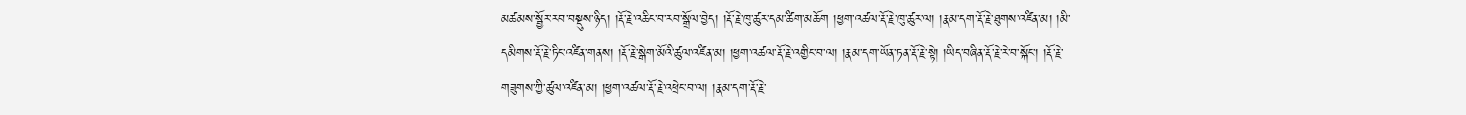མཚམས་སྦྱོར་རབ་བསྡུས་ཉིད། །རྡོ་རྗེ་འཆིང་བ་རབ་སྒྲོལ་བྱེད། །རྡོ་རྗེ་ཁུ་ཚུར་དམ་ཚིག་མཆོག །ཕྱག་འཚལ་རྡོ་རྗེ་ཁུ་ཚུར་ལ། །རྣམ་དག་རྡོ་རྗེ་ཐུགས་འཛིན་མ། །མི་དམིགས་རྡོ་རྗེ་ཏིང་འཛིན་གནས། །རྡོ་རྗེ་སྒེག་མོའི་ཚུལ་འཛིན་མ། །ཕྱག་འཚལ་རྡོ་རྗེ་འགྱིང་བ་ལ། །རྣམ་དག་ཡོན་ཏན་རྡོ་རྗེ་སྟེ། །ཡིད་བཞིན་རྡོ་རྗེ་རེ་བ་སྐོང་། །རྡོ་རྗེ་གཟུགས་ཀྱི་ཚུལ་འཛིན་མ། །ཕྱག་འཚལ་རྡོ་རྗེ་འཕྲེང་བ་ལ། །རྣམ་དག་རྡོ་རྗེ་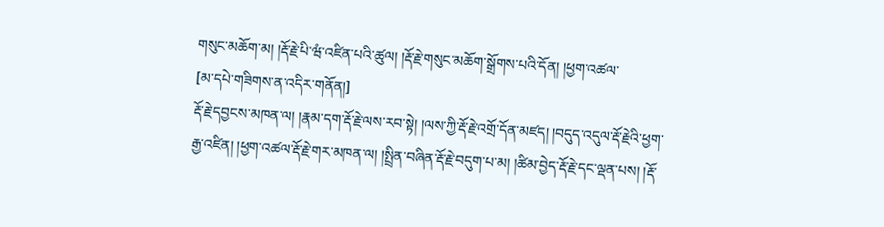གསུང་མཆོག་མ། །རྡོ་རྗེ་པི་ཝཾ་འཛིན་པའི་ཚུལ། །རྡོ་རྗེ་གསུང་མཆོག་སྒྲོགས་པའི་དོན། །ཕྱག་འཚལ་
[མ་དཔེ་གཟིགས་ན་འདིར་གནོན།]
རྡོ་རྗེ་དབྱངས་མཁན་ལ། །རྣམ་དག་རྡོ་རྗེ་ལས་རབ་སྟེ། །ལས་ཀྱི་རྡོ་རྗེ་འགྲོ་དོན་མཛད། །བདུད་འདུལ་རྡོ་རྗེའི་ཕྱག་རྒྱ་འཛིན། །ཕྱག་འཚལ་རྡོ་རྗེ་གར་མཁན་ལ། །སྤྲིན་བཞིན་རྡོ་རྗེ་བདུག་པ་མ། །ཚིམ་བྱེད་རྡོ་རྗེ་དང་ལྡན་པས། །རྡོ་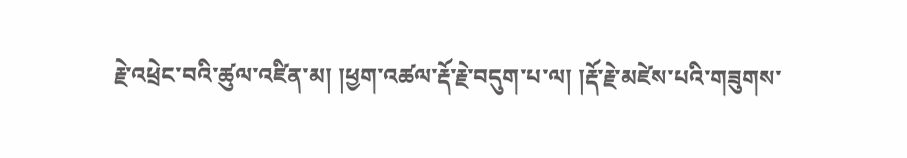རྗེ་འཕྲེང་བའི་ཚུལ་འཛིན་མ། །ཕྱག་འཚལ་རྡོ་རྗེ་བདུག་པ་ལ། །རྡོ་རྗེ་མཛེས་པའི་གཟུགས་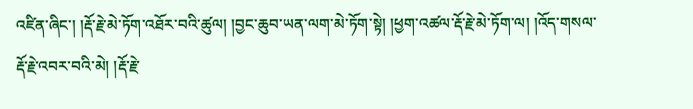འཛིན་ཞིང་། །རྡོ་རྗེ་མེ་ཏོག་འཐོར་བའི་ཚུལ། །བྱང་ཆུབ་ཡན་ལག་མེ་ཏོག་སྟེ། །ཕྱག་འཚལ་རྡོ་རྗེ་མེ་ཏོག་ལ། །འོད་གསལ་རྡོ་རྗེ་འབར་བའི་མེ། །རྡོ་རྗེ་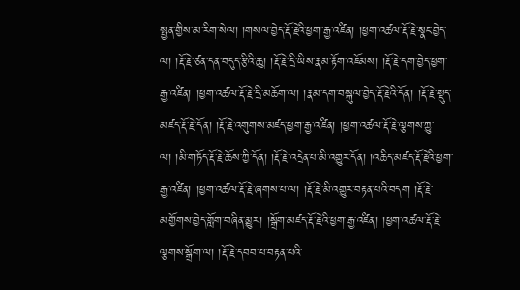སྤྱན་གྱིས་མ་རིག་སེལ། །གསལ་བྱེད་རྡོ་རྗེའི་ཕྱག་རྒྱ་འཛིན། །ཕྱག་འཚལ་རྡོ་རྗེ་སྣང་བྱེད་ལ། །རྡོ་རྗེ་ཙན་དན་བདུད་རྩིའི་ཆུ། །རྡོ་རྗེ་དྲི་ཡིས་རྣམ་རྟོག་འཇོམས། །རྡོ་རྗེ་དག་བྱེད་ཕྱག་རྒྱ་འཛིན། །ཕྱག་འཚལ་རྡོ་རྗེ་དྲི་མཆོག་ལ། །རྣམ་དག་བསྐུལ་བྱེད་རྡོ་རྗེའི་དོན། །རྡོ་རྗེ་སྡུད་མཛད་རྡོ་རྗེ་དོན། །རྡོ་རྗེ་འགུགས་མཛད་ཕྱག་རྒྱ་འཛིན། །ཕྱག་འཚལ་རྡོ་རྗེ་ལྕགས་ཀྱུ་ལ། །མི་གཏོད་རྡོ་རྗེ་ཆོས་ཀྱི་དོན། །རྡོ་རྗེ་འདྲེན་པ་མི་འགྱུར་དོན། །འཆིད་མཛད་རྡོ་རྗེའི་ཕྱག་རྒྱ་འཛིན། །ཕྱག་འཚལ་རྡོ་རྗེ་ཞགས་པ་ལ། །རྡོ་རྗེ་མི་འགྱུར་བརྟན་པའི་བདག །རྡོ་རྗེ་མགྱོགས་བྱེད་གློག་བཞིན་མྱུར། །སྒྲོག་མཛད་རྡོ་རྗེའི་ཕྱག་རྒྱ་འཛིན། །ཕྱག་འཚལ་རྡོ་རྗེ་ལྕགས་སྒྲོག་ལ། །རྡོ་རྗེ་དབབ་པ་བརྟན་པའི་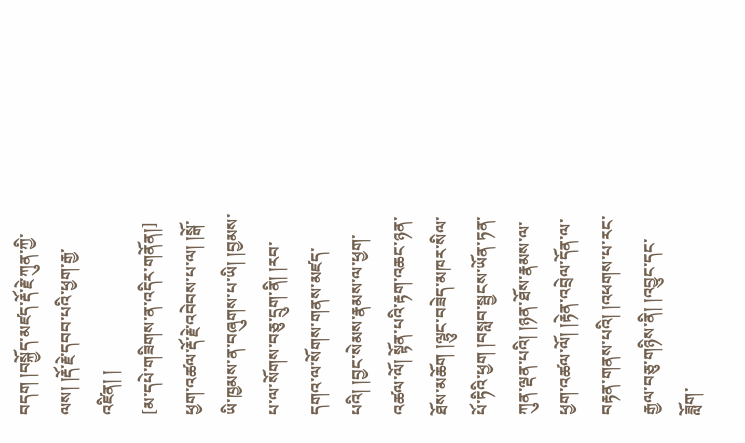བདག །བསྐྱོད་མཛད་རྡོ་རྗེ་ཀུན་ཀྱི་ལས། །རྡོ་རྗེ་དབབ་པའི་ཕྱག་རྒྱ་འཛིན། །
[མ་དཔེ་གཟིགས་ན་འདིར་གནོན།]
ཕྱག་འཚལ་རྡོ་རྗེ་འབེབས་པ་ལ། །སྒོ་ཡི་ཁྱམས་ན་བཞུགས་པ་ཡི། །བྱམས་པ་ལ་སོགས་བཅུ་དྲུག་ནི། །རབ་དགའ་ལ་སོགས་གནས་མཛད་པའི། །བྱང་སེམས་རྣམས་ལ་ཕྱག་འཚལ་ལོ། སྟོན་པའི་རྟག་འཆང་ཉན་ཐོས་མཆོག །ལྷུང་བཟེད་མཁར་སིལ་པོ་ཏིའི་ཕྱག །བསླབ་སྦྱངས་ཡོན་ཏན་ཀུན་ལྡན་པའི། །ཉན་ཐོས་རྣམས་ལ་ཕྱག་འཚལ་ལོ། །རྟེན་འབྲེལ་དོན་ལ་བརྟན་གནས་པའི། །འཕགས་པ་རང་རྒྱལ་བཅུ་གཉིས་ནི། །འབྱུང་དང་ཟློག་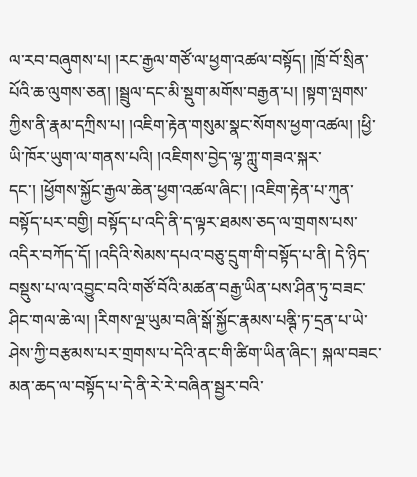ལ་རབ་བཞུགས་པ། །རང་རྒྱལ་གཙོ་ལ་ཕྱག་འཚལ་བསྟོད། །ཁྲོ་བོ་སྲིན་པོའི་ཆ་ལུགས་ཅན། །སྦྲུལ་དང་མི་སྡུག་མགོས་བརྒྱན་པ། །སྟག་ལྤགས་ཀྱིས་ནི་རྣམ་དཀྲིས་པ། །འཇིག་རྟེན་གསུམ་སྣང་སོགས་ཕྱག་འཚལ། །ཕྱི་ཡི་ཁོར་ཡུག་ལ་གནས་པའི། །འཇིགས་བྱེད་ལྷ་ཀླུ་གཟའ་སྐར་དང་། །ཕྱོགས་སྐྱོང་རྒྱལ་ཆེན་ཕྱག་འཚལ་ཞིང་། །འཇིག་རྟེན་པ་ཀུན་བསྟོད་པར་བགྱི། བསྟོད་པ་འདི་ནི་ད་ལྟར་ཐམས་ཅད་ལ་གྲགས་པས་འདིར་བཀོད་དོ། །འདིའི་སེམས་དཔའ་བཅུ་དྲུག་གི་བསྟོད་པ་ནི། དེ་ཉིད་བསྡུས་པ་ལ་འབྱུང་བའི་གཙོ་བོའི་མཚན་བརྒྱ་ཡིན་པས་ཤིན་ཏུ་བཟང་ཤིང་གལ་ཆེ་ལ། །རིགས་ལྔ་ཡུམ་བཞི་སྒོ་སྐྱོང་རྣམས་པནྚི་ཏ་དྲན་པ་ཡེ་ཤེས་ཀྱི་བརྩམས་པར་གྲགས་པ་དེའི་ནང་གི་ཚིག་ཡིན་ཞིང་། སྐལ་བཟང་མན་ཆད་ལ་བསྟོད་པ་དེ་ནི་རེ་རེ་བཞིན་སྦྱར་བའི་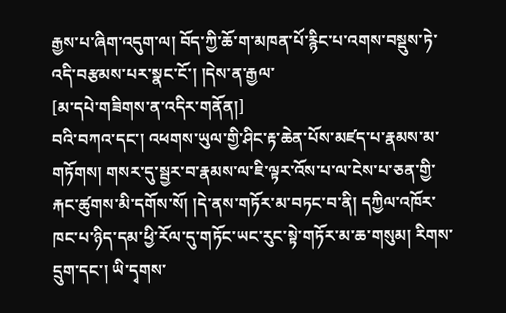རྒྱས་པ་ཞིག་འདུག་ལ། བོད་ཀྱི་ཆོ་ག་མཁན་པོ་རྙིང་པ་འགས་བསྡུས་ཏེ་འདི་བརྩམས་པར་སྣང་ངོ་། །དེས་ན་རྒྱལ་
[མ་དཔེ་གཟིགས་ན་འདིར་གནོན།]
བའི་བཀའ་དང་། འཕགས་ཡུལ་གྱི་ཤིང་རྟ་ཆེན་པོས་མཛད་པ་རྣམས་མ་གཏོགས། གསར་དུ་སྦྱར་བ་རྣམས་ལ་ཇི་ལྟར་འོས་པ་ལ་ངེས་པ་ཅན་གྱི་རྐང་ཚུགས་མི་དགོས་སོ། །དེ་ནས་གཏོར་མ་བཏང་བ་ནི། དཀྱིལ་འཁོར་ཁང་པ་ཉིད་དམ་ཕྱི་རོལ་དུ་གཏོང་ཡང་རུང་སྟེ་གཏོར་མ་ཆ་གསུམ། རིགས་དྲུག་དང་། ཡི་དྭགས་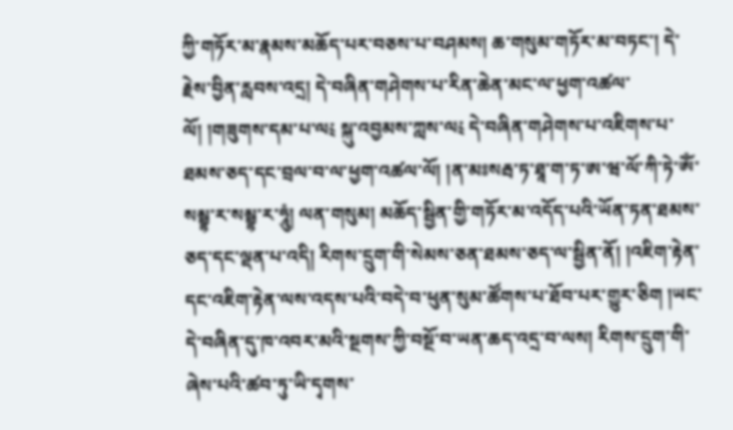ཀྱི་གཏོར་མ་རྣམས་མཆོད་པར་བཅས་པ་བཤམས། ཆ་གསུམ་གཏོར་མ་བཏང་། དེ་རྗེས་བྱིན་རླབས་འདྲ། དེ་བཞིན་གཤེགས་པ་རིན་ཆེན་མང་ལ་ཕྱག་འཚལ་ལོ། །གཟུགས་དམ་པ་ལ༴ སྐུ་འབྱམས་ཀླས་ལ༴ དེ་བཞིན་གཤེགས་པ་འཇིགས་པ་ཐམས་ཅད་དང་བྲལ་བ་ལ་ཕྱག་འཚལ་ལོ། །ན་མཿསརྦ་ཏ་ཐཱ་ག་ཏ་ཨ་ཝ་ལོ་ཀི་ཏེ་ཨོཾ་སམྦྷ་ར་སམྦྷ་ར་ཧཱུཾ། ལན་གསུམ། མཆོད་སྦྱིན་གྱི་གཏོར་མ་འདོད་པའི་ཡོན་ཏན་ཐམས་ཅད་དང་ལྡན་པ་འདི། རིགས་དྲུག་གི་སེམས་ཅན་ཐམས་ཅད་ལ་སྦྱིན་ནོ། །འཇིག་རྟེན་དང་འཇིག་རྟེན་ལས་འདས་པའི་བདེ་བ་ཕུན་སུམ་ཚོགས་པ་ཐོབ་པར་གྱུར་ཅིག །ཡང་དེ་བཞིན་དུ་ཁ་འབར་མའི་སྔགས་ཀྱི་བསྔོ་བ་ཡན་ཆད་འདྲ་བ་ལས། རིགས་དྲུག་གི་ཞེས་པའི་ཚབ་ཏུ་ཡི་དྭགས་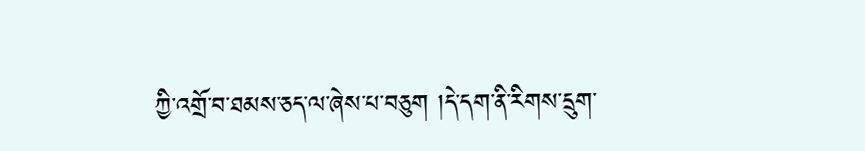ཀྱི་འགྲོ་བ་ཐམས་ཅད་ལ་ཞེས་པ་བཅུག །དེ་དག་ནི་རིགས་དྲུག་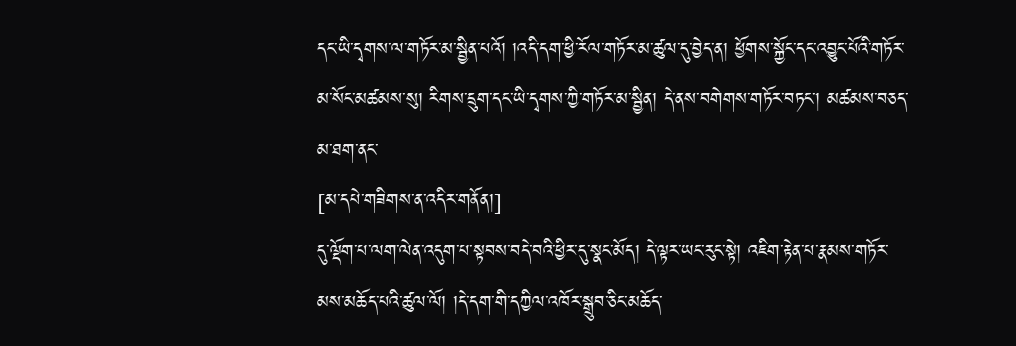དང་ཡི་དྭགས་ལ་གཏོར་མ་སྦྱིན་པའོ། །འདི་དག་ཕྱི་རོལ་གཏོར་མ་ཚུལ་དུ་བྱེད་ན། ཕྱོགས་སྐྱོང་དང་འབྱུང་པོའི་གཏོར་མ་སོང་མཚམས་སུ། རིགས་དྲུག་དང་ཡི་དྭགས་ཀྱི་གཏོར་མ་སྦྱིན། དེ་ནས་བགེགས་གཏོར་བཏང་། མཚམས་བཅད་མ་ཐག་ནང་
[མ་དཔེ་གཟིགས་ན་འདིར་གནོན།]
དུ་ལྡོག་པ་ལག་ལེན་འདུག་པ་སྟབས་བདེ་བའི་ཕྱིར་དུ་སྣང་མོད། དེ་ལྟར་ཡང་རུང་སྟེ། འཇིག་རྟེན་པ་རྣམས་གཏོར་མས་མཆོད་པའི་ཚུལ་ལོ། །དེ་དག་གི་དཀྱིལ་འཁོར་སྒྲུབ་ཅིང་མཆོད་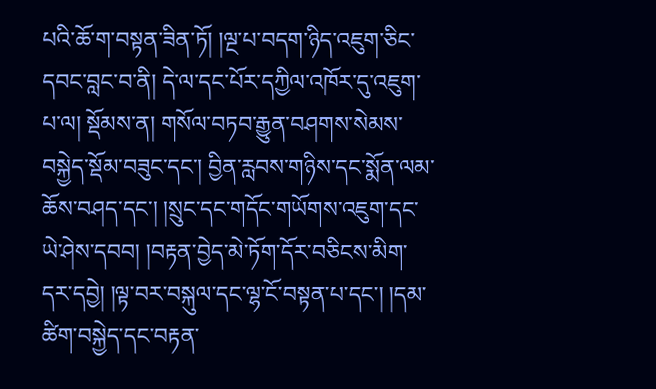པའི་ཆོ་ག་བསྟན་ཟིན་ཏོ། །ལྔ་པ་བདག་ཉིད་འཇུག་ཅིང་དབང་བླང་བ་ནི། དེ་ལ་དང་པོར་དཀྱིལ་འཁོར་དུ་འཇུག་པ་ལ། སྡོམས་ན། གསོལ་བཏབ་རྒྱུན་བཤགས་སེམས་བསྐྱེད་སྡོམ་བཟུང་དང་། བྱིན་རླབས་གཉིས་དང་སྨོན་ལམ་ཆོས་བཤད་དང་། །སྲུང་དང་གདོང་གཡོགས་འཇུག་དང་ཡེ་ཤེས་དབབ། །བརྟན་བྱེད་མེ་ཏོག་དོར་བཅིངས་མིག་དར་དབྱེ། །ལྟ་བར་བསྐུལ་དང་ལྷ་ངོ་བསྟན་པ་དང་། །དམ་ཚིག་བསྐྱེད་དང་བརྟན་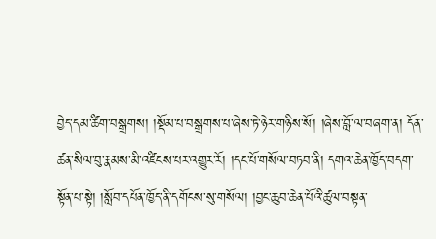བྱེད་དམ་ཚིག་བསྒྲགས། །སྡོམ་པ་བསྒྲགས་པ་ཞེས་ཏེ་ཉེར་གཉིས་སོ། །ཞེས་བློ་ལ་བཞག་ན། དོན་ཚན་སིལ་བུ་རྣམས་མི་འཛིངས་པར་འགྱུར་རོ། །དང་པོ་གསོལ་བཏབ་ནི། དགའ་ཆེན་ཁྱོད་བདག་སྟོན་པ་སྟེ། །སློབ་དཔོན་ཁྱོད་ནི་དགོངས་སུ་གསོལ། །བྱང་ཆུབ་ཆེན་པོའི་ཚུལ་བསྟན་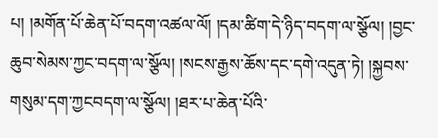པ། །མགོན་པོ་ཆེན་པོ་བདག་འཚལ་ལོ། །དམ་ཚིག་དེ་ཉིད་བདག་ལ་སྩོལ། །བྱང་ཆུབ་སེམས་ཀྱང་བདག་ལ་སྩོལ། །སངས་རྒྱས་ཆོས་དང་དགེ་འདུན་ཏེ། །སྐྱབས་གསུམ་དག་ཀྱངབདག་ལ་སྩོལ། །ཐར་པ་ཆེན་པོའི་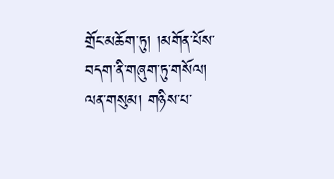གྲོང་མཆོག་ཏུ། །མགོན་པོས་བདག་ནི་གཞུག་ཏུ་གསོལ། ལན་གསུམ། གཉིས་པ་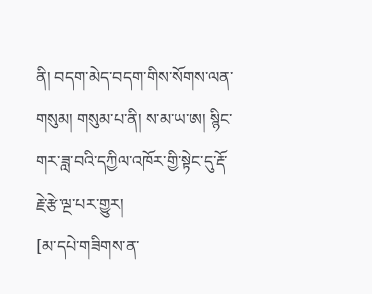ནི། བདག་མེད་བདག་གིས་སོགས་ལན་གསུམ། གསུམ་པ་ནི། ས་མ་ཡ་ཨ། སྙིང་གར་ཟླ་བའི་དཀྱིལ་འཁོར་གྱི་སྟེང་དུ་རྡོ་རྗེ་རྩེ་ལྔ་པར་གྱུར།
[མ་དཔེ་གཟིགས་ན་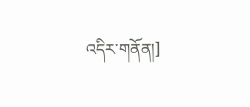འདིར་གནོན།]